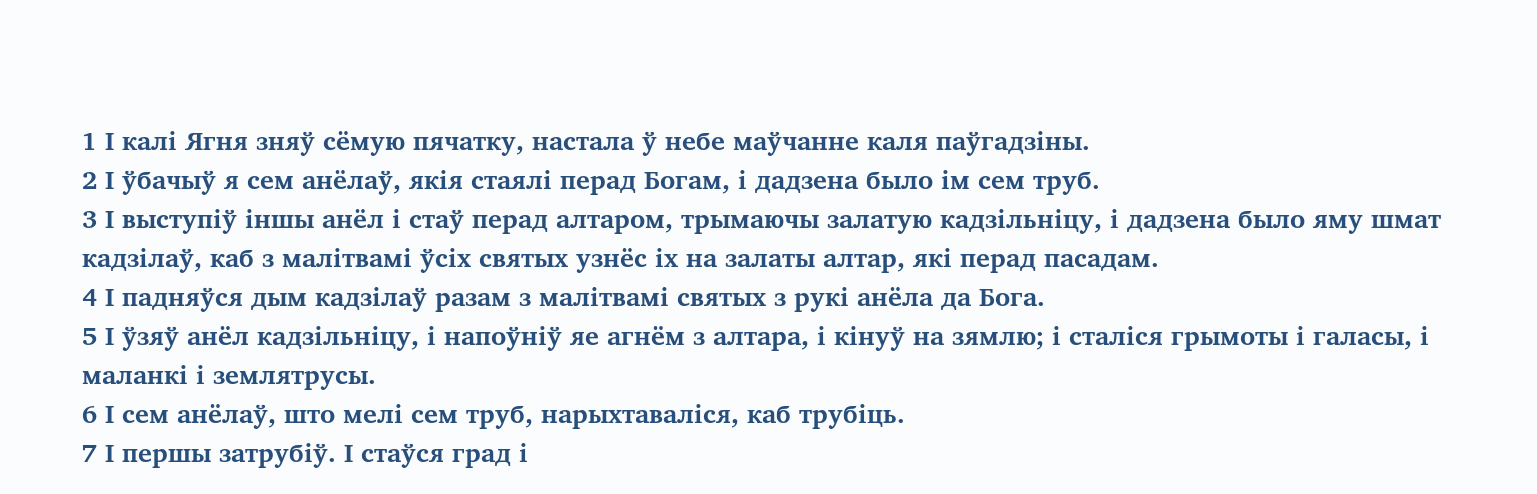1 І калі Ягня зняў сёмую пячатку, настала ў небе маўчанне каля паўгадзіны.
2 І ўбачыў я сем анёлаў, якія стаялі перад Богам, і дадзена было ім сем труб.
3 І выступіў іншы анёл і стаў перад алтаром, трымаючы залатую кадзільніцу, і дадзена было яму шмат кадзілаў, каб з малітвамі ўсіх святых узнёс іх на залаты алтар, які перад пасадам.
4 І падняўся дым кадзілаў разам з малітвамі святых з рукі анёла да Бога.
5 І ўзяў анёл кадзільніцу, і напоўніў яе агнём з алтара, і кінуў на зямлю; і сталіся грымоты і галасы, і маланкі і землятрусы.
6 І сем анёлаў, што мелі сем труб, нарыхтаваліся, каб трубіць.
7 І першы затрубіў. І стаўся град і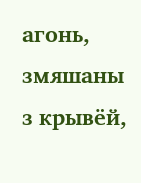агонь, змяшаны з крывёй,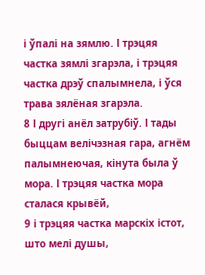і ўпалі на зямлю. І трэцяя частка зямлі згарэла, і трэцяя частка дрэў спалымнела, і ўся трава зялёная згарэла.
8 І другі анёл затрубіў. І тады быццам велічэзная гара, агнём палымнеючая, кінута была ў мора. І трэцяя частка мора сталася крывёй,
9 і трэцяя частка марскіх істот, што мелі душы,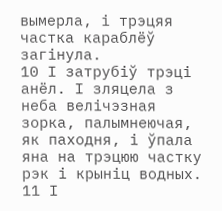вымерла, і трэцяя частка караблёў загінула.
10 І затрубіў трэці анёл. І зляцела з неба велічэзная зорка, палымнеючая, як паходня, і ўпала яна на трэцюю частку рэк і крыніц водных.
11 І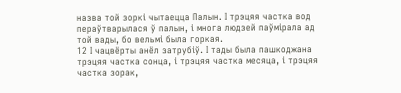назва той зоркі чытаецца Палын. І трэцяя частка вод пераўтварылася ў палын, і многа людзей паўмірала ад той вады, бо вельмі была горкая.
12 І чацвёрты анёл затрубіў. І тады была пашкоджана трэцяя частка сонца, і трэцяя частка месяца, і трэцяя частка зорак,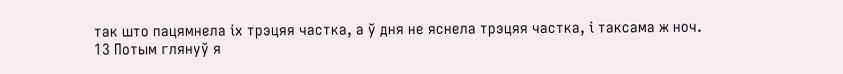так што пацямнела іх трэцяя частка, а ў дня не яснела трэцяя частка, і таксама ж ноч.
13 Потым глянуў я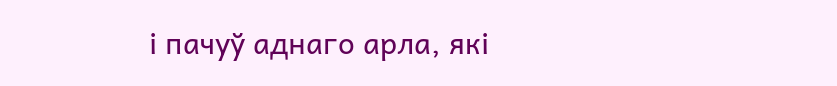і пачуў аднаго арла, які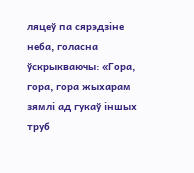ляцеў па сярэдзіне неба, голасна ўскрыкваючы: «Гора, гора, гора жыхарам зямлі ад гукаў іншых труб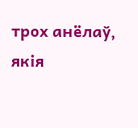трох анёлаў, якія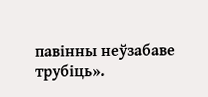павінны неўзабаве трубіць».